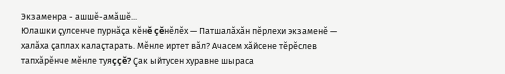Экзаменра - ашшĕ-амăшĕ...
Юлашки çулсенче пурнăçа кĕнĕ çĕнĕлĕх — Патшалăхăн пĕрлехи экзаменĕ — халăха çаплах калаçтарать. Мĕнле иртет вăл? Ачасем хăйсене тĕрĕслев тапхăрĕнче мĕнле туяççĕ? Çак ыйтусен хуравне шыраса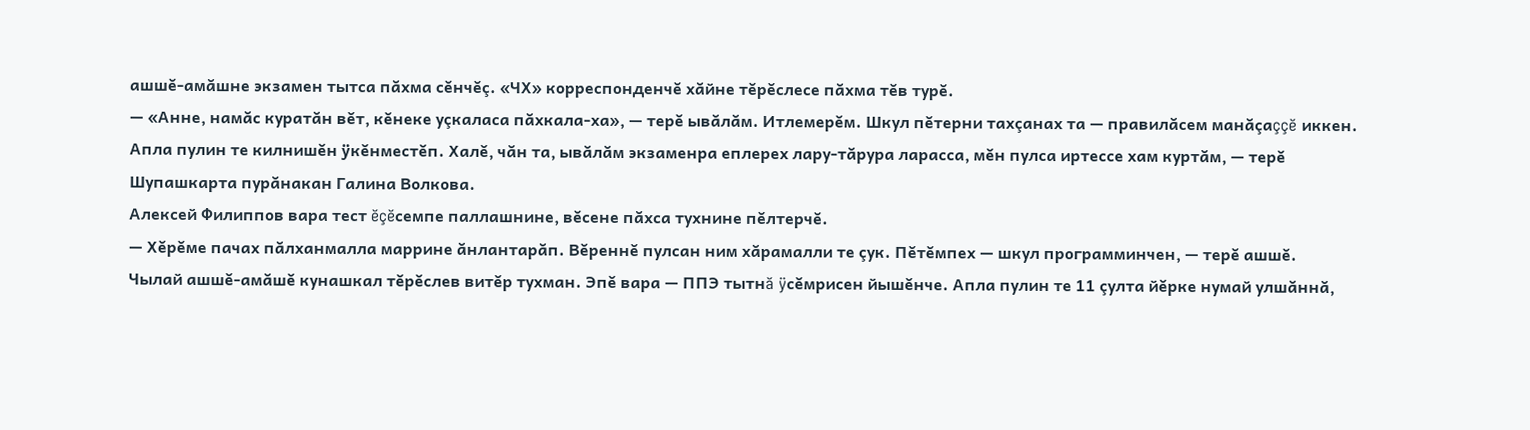ашшĕ-амăшне экзамен тытса пăхма сĕнчĕç. «ЧХ» корреспонденчĕ хăйне тĕрĕслесе пăхма тĕв турĕ.
— «Анне, намăс куратăн вĕт, кĕнеке уçкаласа пăхкала-ха», — терĕ ывăлăм. Итлемерĕм. Шкул пĕтерни тахçанах та — правилăсем манăçаççĕ иккен. Апла пулин те килнишĕн ÿкĕнместĕп. Халĕ, чăн та, ывăлăм экзаменра еплерех лару-тăрура ларасса, мĕн пулса иртессе хам куртăм, — терĕ Шупашкарта пурăнакан Галина Волкова.
Алексей Филиппов вара тест ĕçĕсемпе паллашнине, вĕсене пăхса тухнине пĕлтерчĕ.
— Хĕрĕме пачах пăлханмалла маррине ăнлантарăп. Вĕреннĕ пулсан ним хăрамалли те çук. Пĕтĕмпех — шкул программинчен, — терĕ ашшĕ.
Чылай ашшĕ-амăшĕ кунашкал тĕрĕслев витĕр тухман. Эпĕ вара — ППЭ тытнă ÿсĕмрисен йышĕнче. Апла пулин те 11 çулта йĕрке нумай улшăннă,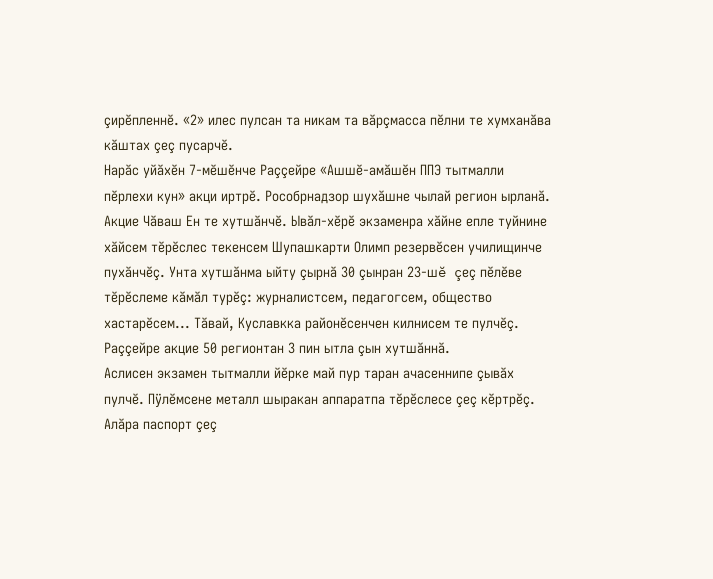çирĕпленнĕ. «2» илес пулсан та никам та вăрçмасса пĕлни те хумханăва кăштах çеç пусарчĕ.
Нарăс уйăхĕн 7-мĕшĕнче Раççейре «Ашшĕ-амăшĕн ППЭ тытмалли пĕрлехи кун» акци иртрĕ. Рособрнадзор шухăшне чылай регион ырланă. Акцие Чăваш Ен те хутшăнчĕ. Ывăл-хĕрĕ экзаменра хăйне епле туйнине хăйсем тĕрĕслес текенсем Шупашкарти Олимп резервĕсен училищинче пухăнчĕç. Унта хутшăнма ыйту çырнă 30 çынран 23-шĕ çеç пĕлĕве тĕрĕслеме кăмăл турĕç: журналистсем, педагогсем, общество хастарĕсем... Тăвай, Куславкка районĕсенчен килнисем те пулчĕç. Раççейре акцие 50 регионтан 3 пин ытла çын хутшăннă.
Аслисен экзамен тытмалли йĕрке май пур таран ачасеннипе çывăх пулчĕ. Пÿлĕмсене металл шыракан аппаратпа тĕрĕслесе çеç кĕртрĕç. Алăра паспорт çеç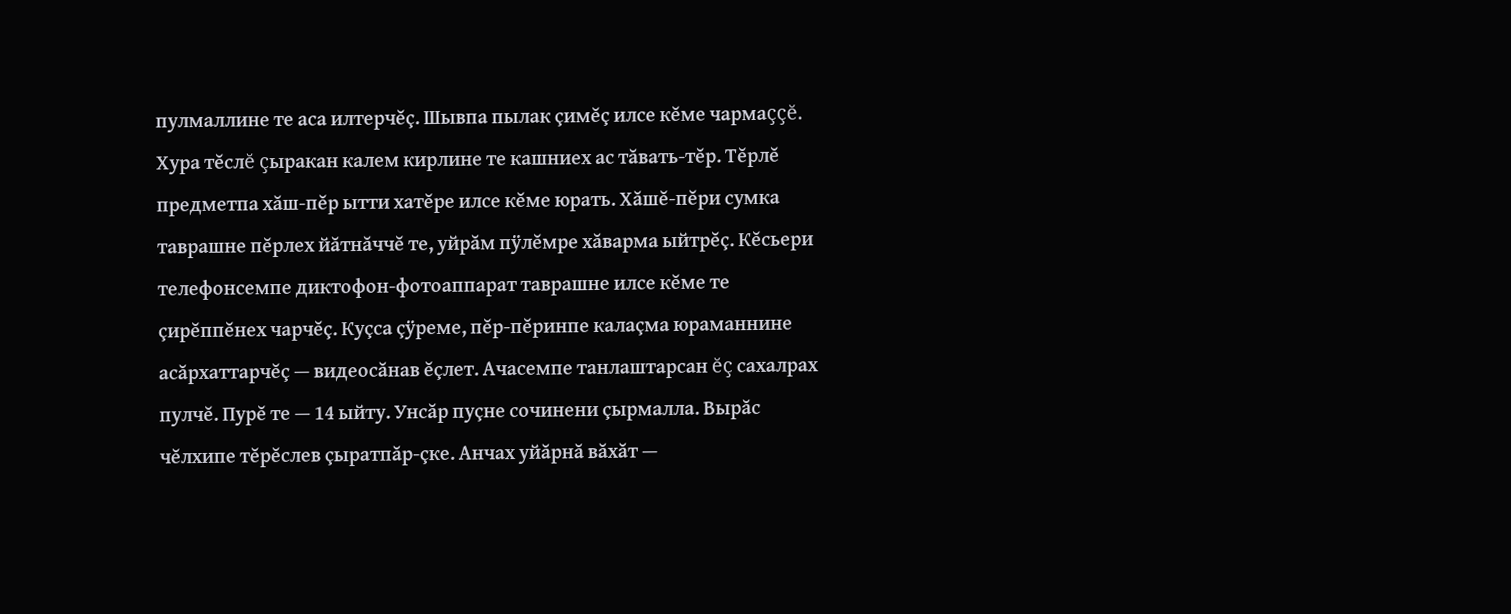пулмаллине те аса илтерчĕç. Шывпа пылак çимĕç илсе кĕме чармаççĕ. Хура тĕслĕ çыракан калем кирлине те кашниех ас тăвать-тĕр. Тĕрлĕ предметпа хăш-пĕр ытти хатĕре илсе кĕме юрать. Хăшĕ-пĕри сумка таврашне пĕрлех йăтнăччĕ те, уйрăм пÿлĕмре хăварма ыйтрĕç. Кĕсьери телефонсемпе диктофон-фотоаппарат таврашне илсе кĕме те çирĕппĕнех чарчĕç. Куçса çÿреме, пĕр-пĕринпе калаçма юраманнине асăрхаттарчĕç — видеосăнав ĕçлет. Ачасемпе танлаштарсан ĕç сахалрах пулчĕ. Пурĕ те — 14 ыйту. Унсăр пуçне сочинени çырмалла. Вырăс чĕлхипе тĕрĕслев çыратпăр-çке. Анчах уйăрнă вăхăт —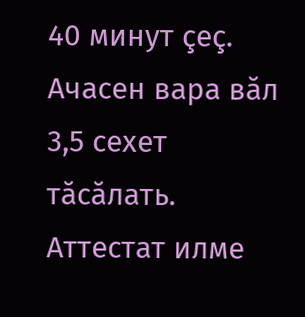40 минут çеç. Ачасен вара вăл 3,5 сехет тăсăлать.
Аттестат илме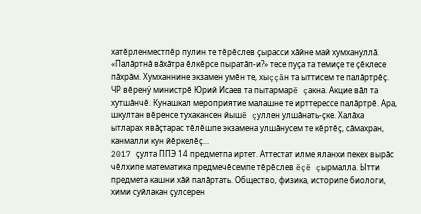хатĕрленместпĕр пулин те тĕрĕслев çырасси хăйне май хумхануллă. «Палăртнă вăхăтра ĕлкĕрсе пыратăп-и?» тесе пуçа та темиçе те çĕклесе пăхрăм. Хумханнине экзамен умĕн те, хыççăн та ыттисем те палăртрĕç. ЧР вĕренÿ министрĕ Юрий Исаев та пытармарĕ çакна. Акцие вăл та хутшăнчĕ. Кунашкал мероприятие малашне те ирттерессе палăртрĕ. Ара, шкултан вĕренсе тухакансен йышĕ çуллен улшăнать-çке. Халăха ытларах явăçтарас тĕлĕшпе экзамена улшăнусем те кĕртĕç, сăмахран, канмалли кун йĕркелĕç...
2017 çулта ППЭ 14 предметпа иртет. Аттестат илме яланхи пекех вырăс чĕлхипе математика предмечĕсемпе тĕрĕслев ĕçĕ çырмалла. Ытти предмета кашни хăй палăртать. Общество, физика, историпе биологи, хими суйлакан çулсерен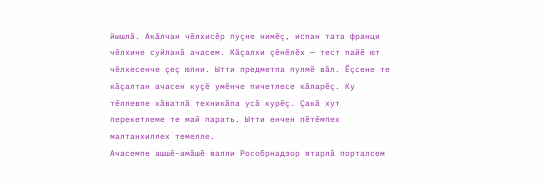йышлă. Акăлчан чĕлхисĕр пуçне нимĕç, испан тата франци чĕлхине суйланă ачасем. Кăçалхи çĕнĕлĕх — тест пайĕ ют чĕлхесенче çеç юлни. Ытти предметпа пулмĕ вăл. Ĕçсене те кăçалтан ачасен куçĕ умĕнче пичетлесе кăларĕç. Ку тĕллевпе хăватлă техникăпа усă курĕç. Çакă хут перекетлеме те май парать. Ытти енчен пĕтĕмпех малтанхиллех темелле.
Ачасемпе ашшĕ-амăшĕ валли Рособрнадзор ятарлă порталсем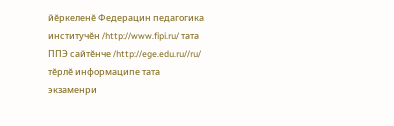йĕркеленĕ Федерацин педагогика институчĕн /http://www.fipi.ru/ тата ППЭ сайтĕнче /http://ege.edu.ru//ru/ тĕрлĕ информаципе тата экзаменри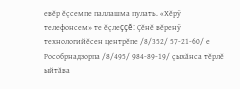евĕр ĕçсемпе паллашма пулать. «Хĕрÿ телефонсем» те ĕçлеççĕ: Çĕнĕ вĕренÿ технологийĕсен центрĕпе /8/352/ 57-21-60/ е Рособрнадзорпа /8/495/ 984-89-19/ çыхăнса тĕрлĕ ыйтăва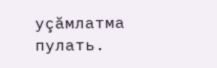уçăмлатма пулать.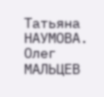Татьяна НАУМОВА.
Олег МАЛЬЦЕВ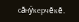сăнÿкерчĕкĕ.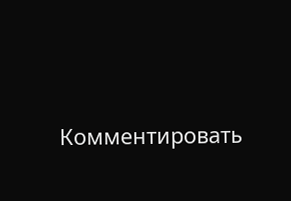Комментировать